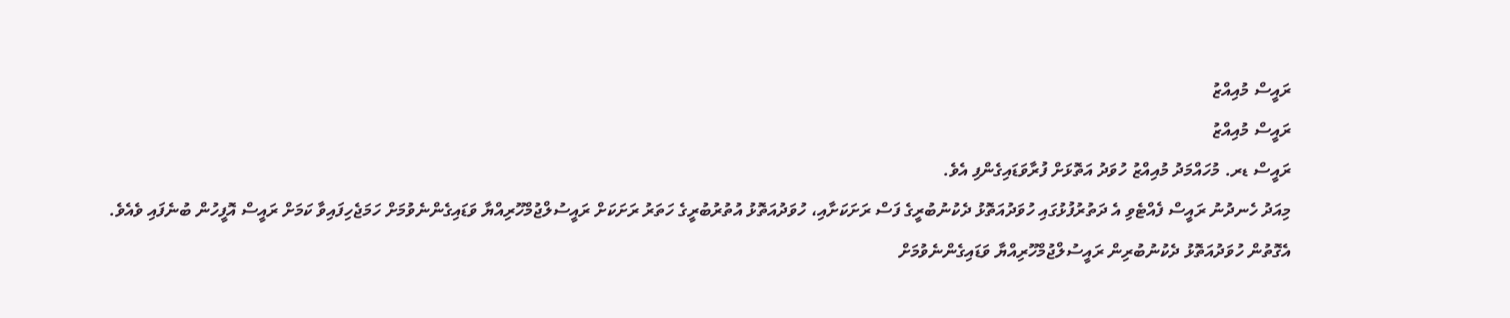ރައީސް މުއިއްޒު
ރައީސް މުއިއްޒު
ރައީސް ޑރ. މުހައްމަދު މުއިއްޒު ހުވަދު އަތޮޅަށް ފުރާވަޑައިގެންފި އެވެ.
މިއަދު ހެނދުނު ރައީސް ފެއްޓެވި އެ ދަތުރުފުޅުގައި ހުވަދުއަތޮޅު ދެކުނުބުރީގެ ފަސް ރަށަކަށާއި، ހުވަދުއަތޮޅު އުތުރުބުރީގެ ހަތަރު ރަށަކަށް ރައީސުލްޖުމްހޫރިއްޔާ ވަޑައިގެންނެވުމަށް ހަމަޖެހިފައިވާ ކަމަށް ރައީސް އޮފީހުން ބުނެފައި ވެއެވެ.
އެގޮތުން ހުވަދުއަތޮޅު ދެކުނުބުރިން ރައީސުލްޖުމްހޫރިއްޔާ ވަޑައިގެންނެވުމަށް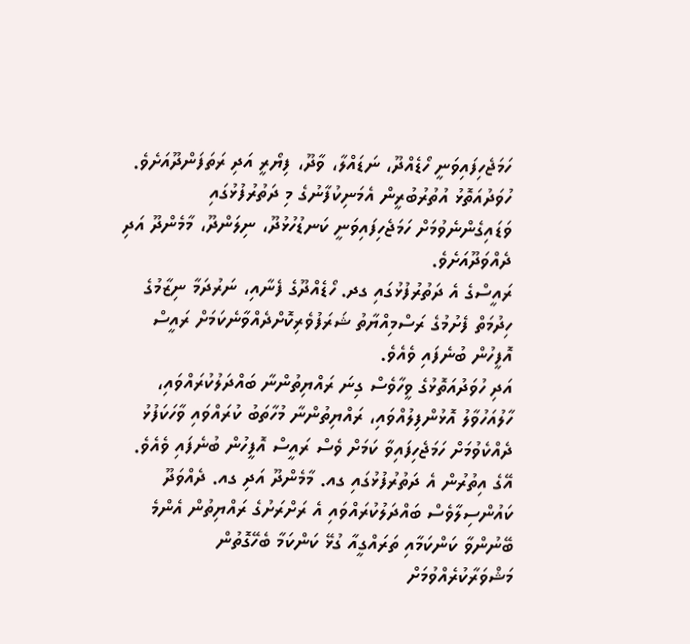ހަމަޖެހިފައިވަނީ ހޯޑެއްދޫ، ނަޑައްލާ، ވާދޫ، ފިޔޯރީ އަދި ރަތަފަންދޫއަށެވެ. ހުވަދުއަތޮޅު އުތުރުބުރީން އެމަނިކުފާނުގެ މި ދަތުރުފުޅުގައި ވަޑައިގެންނެވުމަށް ހަމަޖެހިފައިވަނީ ކަނޑުހުޅުދޫ، ނިލަންދޫ، މާމެންދޫ އަދި ދެއްވަދޫއަށެވެ.
ރައީސްގެ އެ ދަތުރުފުޅުގައި ގދ. ހޯޑެއްދޫގެ ފެނާއި، ނަރުދަމާ ނިޒާމުގެ ހިދުމަތް ފެށުމުގެ ރަސްމިއްޔާތު ޝަރަފުވެރިކޮށްދެއްވާނެކަމަށް ރައީސް އޮފީހުން ބުނެފައި ވެއެވެ.
އަދި ހުވަދުއަތޮޅުގެ ވީހާވެސް ގިނަ ރައްޔިތުންނާ ބައްދަލުކުރައްވައި، ހާލުއަހުވާލު އޮޅުންފިލުއްވައި، ރައްޔިތުންނާ މުހާތަބު ކުރައްވައި ވާހަކަފުޅު ދެއްކެވުމަށް ހަމަޖެހިފައިވާ ކަމަށް ވެސް ރައީސް އޮފީހުން ބުނެފައި ވެއެވެ.
އޭގެ އިތުރުން އެ ދަތުރުފުޅުގައި ގއ. މާމެންދޫ އަދި ގއ. ދެއްވަދޫ ކައުންސިލާވެސް ބައްދަލުކުރައްވައި އެ ރަށްރަށުގެ ރައްޔިތުން އެންމެ ބޭނުންވާ ކަންކަމާއި ތަރައްގީއާ ގުޅޭ ކަންކަމާ ބެހޭގޮތުން މަޝްވަރާކުރެއްވުމަށް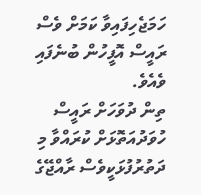ހަމަޖެހިފައިވާ ކަމަށް ވެސް ރައީސް އޮފީހުން ބުނެފައި ވެއެވެ.
ތިން ދުވަހަށް ރައީސް ހުވަދުއަތޮޅަށް ކުރައްވާ މި ދަތުރުފުޅަކީވެސް ރާއްޖޭގެ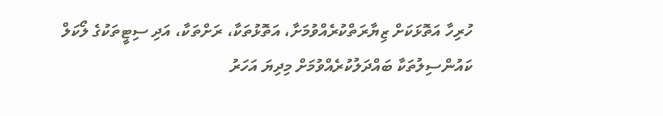ހުރިހާ އަތޮޅަކަށް ޒިޔާރަތްކުރެއްވުމަށާ، އަތޮޅުތަކާ، ރަށްތަކާ، އަދި ސިޓީތަކުގެ ލޯކަލް ކައުންސިލުތަކާ ބައްދަލުކުރެއްވުމަށް މިދިޔަ އަހަރު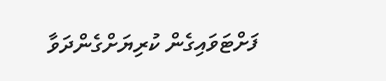ފަށްޓަވައިގެން ކުރިޔަށްގެންދަވާ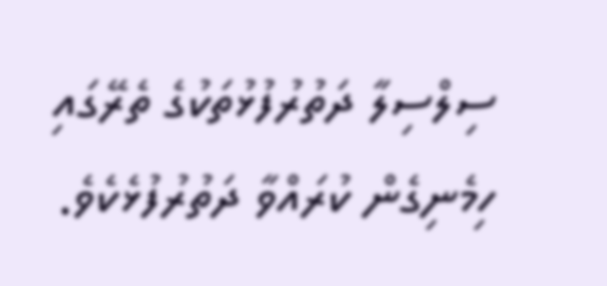ސިލްސިލާ ދަތުރުފުޅުތަކުގެ ތެރޭގައި ހިމެނިގެން ކުރައްވާ ދަތުރުފުޅެކެވެ.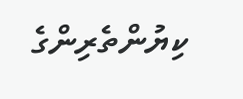ކިޔުންތެރިންގެ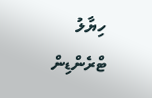ހިޔާލު
ޓްރެންޑިން